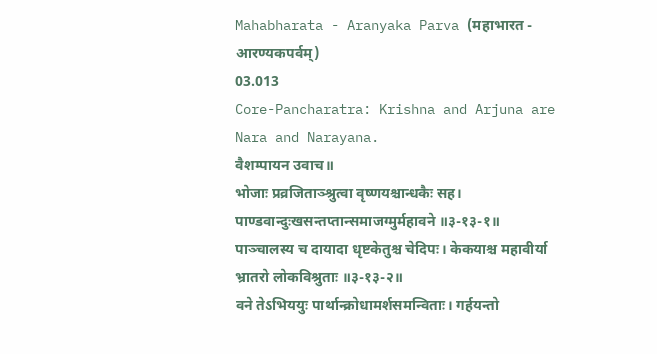Mahabharata - Aranyaka Parva (महाभारत - आरण्यकपर्वम्)
03.013
Core-Pancharatra: Krishna and Arjuna are Nara and Narayana.
वैशम्पायन उवाच॥
भोजाः प्रव्रजिताञ्श्रुत्वा वृष्णयश्चान्धकैः सह। पाण्डवान्दुःखसन्तप्तान्समाजग्मुर्महावने ॥३-१३-१॥
पाञ्चालस्य च दायादा धृष्टकेतुश्च चेदिपः। केकयाश्च महावीर्या भ्रातरो लोकविश्रुताः ॥३-१३-२॥
वने तेऽभिययुः पार्थान्क्रोधामर्शसमन्विताः। गर्हयन्तो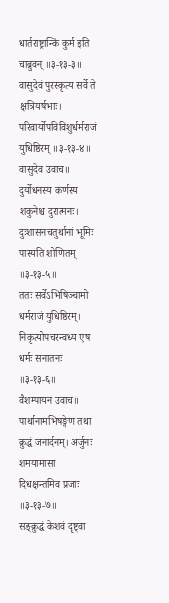धार्तराष्ट्रान्किं कुर्म इति चाब्रुवन् ॥३-१३-३॥
वासुदेवं पुरस्कृत्य सर्वे ते क्षत्रियर्षभाः। परिवार्योपविविशुर्धर्मराजं युधिष्ठिरम् ॥३-१३-४॥
वासुदेव उवाच॥
दुर्योधनस्य कर्णस्य शकुनेश्च दुरात्मनः। दुःशासनचतुर्थानां भूमिः पास्यति शोणितम् ॥३-१३-५॥
ततः सर्वेऽभिषिञ्चामो धर्मराजं युधिष्ठिरम्। निकृत्योपचरन्वध्य एष धर्मः सनातनः ॥३-१३-६॥
वैशम्पायन उवाच॥
पार्थानामभिषङ्गेण तथा क्रुद्धं जनार्दनम्। अर्जुनः शमयामासा दिधक्षन्तमिव प्रजाः ॥३-१३-७॥
सङ्क्रुद्धं केशवं दृष्ट्वा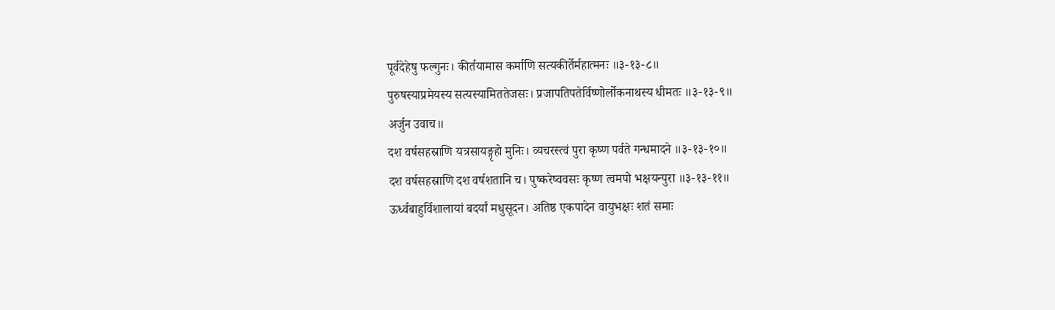पूर्वदेहेषु फल्गुनः। कीर्तयामास कर्माणि सत्यकीर्तेर्महात्मनः ॥३-१३-८॥
पुरुषस्याप्रमेयस्य सत्यस्यामिततेजसः। प्रजापतिपतेर्विष्णोर्लोकनाथस्य धीमतः ॥३-१३-९॥
अर्जुन उवाच॥
दश वर्षसहस्राणि यत्रसायङ्गृहो मुनिः। व्यचरस्त्वं पुरा कृष्ण पर्वते गन्धमादने ॥३-१३-१०॥
दश वर्षसहस्राणि दश वर्षशतानि च। पुष्करेष्ववसः कृष्ण त्वमपो भक्षयन्पुरा ॥३-१३-११॥
ऊर्ध्वबाहुर्विशालायां बदर्यां मधुसूदन। अतिष्ठ एकपादेन वायुभक्षः शतं समाः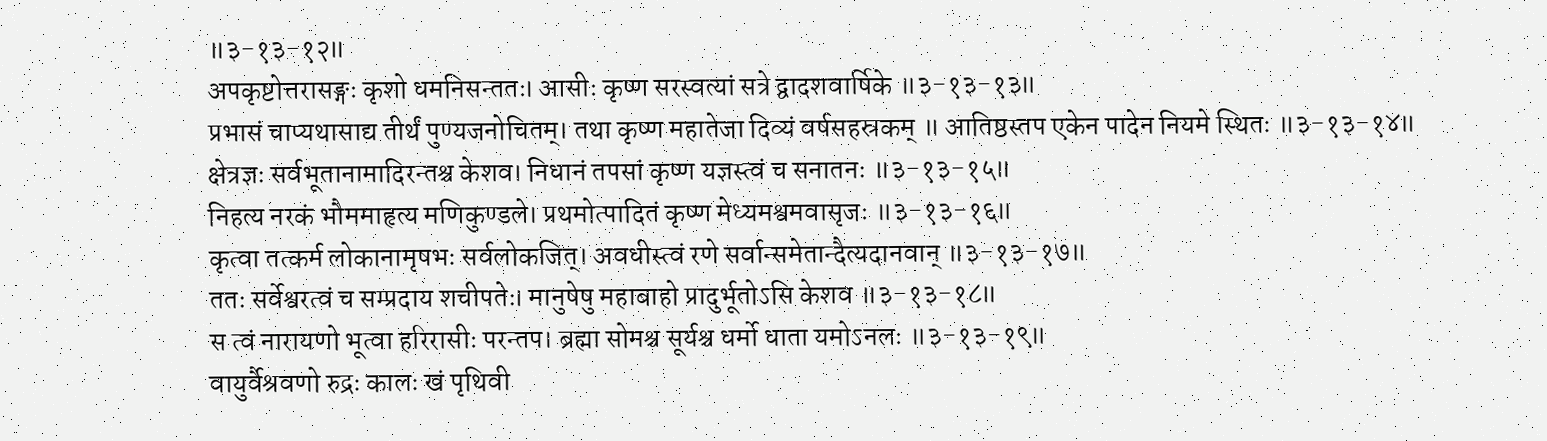॥३-१३-१२॥
अपकृष्टोत्तरासङ्गः कृशो धमनिसन्ततः। आसीः कृष्ण सरस्वत्यां सत्रे द्वादशवार्षिके ॥३-१३-१३॥
प्रभासं चाप्यथासाद्य तीर्थं पुण्यजनोचितम्। तथा कृष्ण महातेजा दिव्यं वर्षसहस्रकम् ॥ आतिष्ठस्तप एकेन पादेन नियमे स्थितः ॥३-१३-१४॥
क्षेत्रज्ञः सर्वभूतानामादिरन्तश्च केशव। निधानं तपसां कृष्ण यज्ञस्त्वं च सनातनः ॥३-१३-१५॥
निहत्य नरकं भौममाहृत्य मणिकुण्डले। प्रथमोत्पादितं कृष्ण मेध्यमश्वमवासृजः ॥३-१३-१६॥
कृत्वा तत्कर्म लोकानामृषभः सर्वलोकजित्। अवधीस्त्वं रणे सर्वान्समेतान्दैत्यदानवान् ॥३-१३-१७॥
ततः सर्वेश्वरत्वं च सम्प्रदाय शचीपतेः। मानुषेषु महाबाहो प्रादुर्भूतोऽसि केशव ॥३-१३-१८॥
स त्वं नारायणो भूत्वा हरिरासीः परन्तप। ब्रह्मा सोमश्च सूर्यश्च धर्मो धाता यमोऽनलः ॥३-१३-१९॥
वायुर्वैश्रवणो रुद्रः कालः खं पृथिवी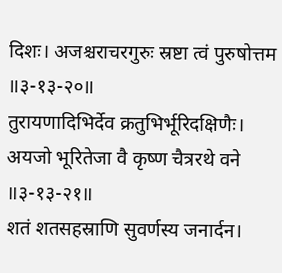दिशः। अजश्चराचरगुरुः स्रष्टा त्वं पुरुषोत्तम ॥३-१३-२०॥
तुरायणादिभिर्देव क्रतुभिर्भूरिदक्षिणैः। अयजो भूरितेजा वै कृष्ण चैत्ररथे वने ॥३-१३-२१॥
शतं शतसहस्राणि सुवर्णस्य जनार्दन।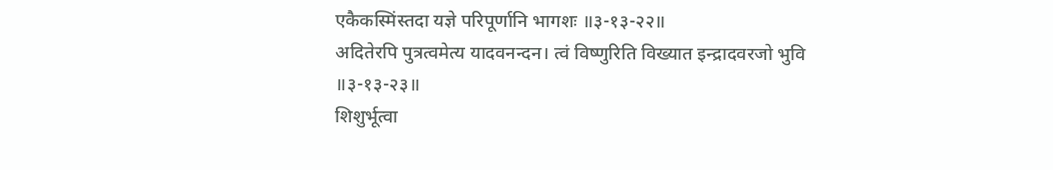एकैकस्मिंस्तदा यज्ञे परिपूर्णानि भागशः ॥३-१३-२२॥
अदितेरपि पुत्रत्वमेत्य यादवनन्दन। त्वं विष्णुरिति विख्यात इन्द्रादवरजो भुवि ॥३-१३-२३॥
शिशुर्भूत्वा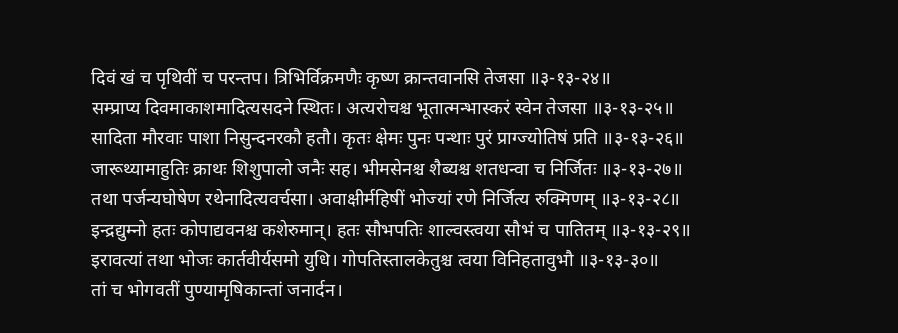दिवं खं च पृथिवीं च परन्तप। त्रिभिर्विक्रमणैः कृष्ण क्रान्तवानसि तेजसा ॥३-१३-२४॥
सम्प्राप्य दिवमाकाशमादित्यसदने स्थितः। अत्यरोचश्च भूतात्मन्भास्करं स्वेन तेजसा ॥३-१३-२५॥
सादिता मौरवाः पाशा निसुन्दनरकौ हतौ। कृतः क्षेमः पुनः पन्थाः पुरं प्राग्ज्योतिषं प्रति ॥३-१३-२६॥
जारूथ्यामाहुतिः क्राथः शिशुपालो जनैः सह। भीमसेनश्च शैब्यश्च शतधन्वा च निर्जितः ॥३-१३-२७॥
तथा पर्जन्यघोषेण रथेनादित्यवर्चसा। अवाक्षीर्महिषीं भोज्यां रणे निर्जित्य रुक्मिणम् ॥३-१३-२८॥
इन्द्रद्युम्नो हतः कोपाद्यवनश्च कशेरुमान्। हतः सौभपतिः शाल्वस्त्वया सौभं च पातितम् ॥३-१३-२९॥
इरावत्यां तथा भोजः कार्तवीर्यसमो युधि। गोपतिस्तालकेतुश्च त्वया विनिहतावुभौ ॥३-१३-३०॥
तां च भोगवतीं पुण्यामृषिकान्तां जनार्दन।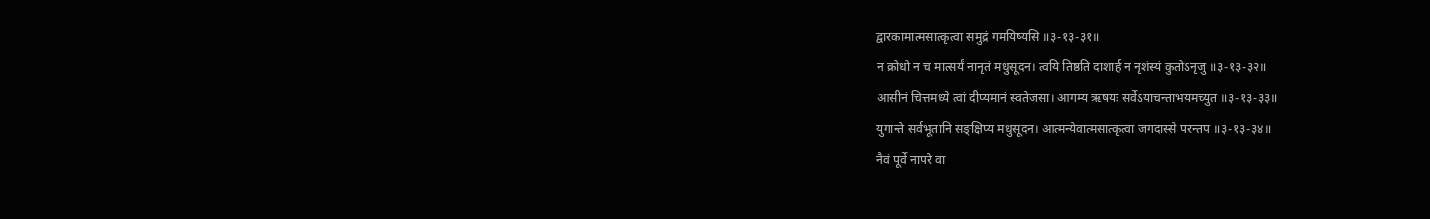द्वारकामात्मसात्कृत्वा समुद्रं गमयिष्यसि ॥३-१३-३१॥
न क्रोधो न च मात्सर्यं नानृतं मधुसूदन। त्वयि तिष्ठति दाशार्ह न नृशंस्यं कुतोऽनृजु ॥३-१३-३२॥
आसीनं चित्तमध्ये त्वां दीप्यमानं स्वतेजसा। आगम्य ऋषयः सर्वेऽयाचन्ताभयमच्युत ॥३-१३-३३॥
युगान्ते सर्वभूतानि सङ्क्षिप्य मधुसूदन। आत्मन्येवात्मसात्कृत्वा जगदास्से परन्तप ॥३-१३-३४॥
नैवं पूर्वे नापरे वा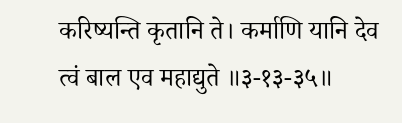करिष्यन्ति कृतानि ते। कर्माणि यानि देव त्वं बाल एव महाद्युते ॥३-१३-३५॥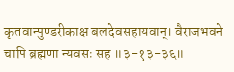कृतवान्पुण्डरीकाक्ष बलदेवसहायवान्। वैराजभवने चापि ब्रह्मणा न्यवसः सह ॥३-१३-३६॥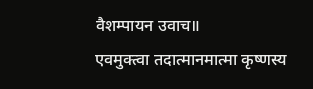वैशम्पायन उवाच॥
एवमुक्त्वा तदात्मानमात्मा कृष्णस्य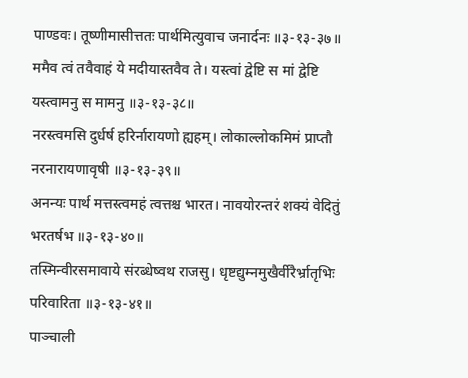पाण्डवः। तूष्णीमासीत्ततः पार्थमित्युवाच जनार्दनः ॥३-१३-३७॥
ममैव त्वं तवैवाहं ये मदीयास्तवैव ते। यस्त्वां द्वेष्टि स मां द्वेष्टि यस्त्वामनु स मामनु ॥३-१३-३८॥
नरस्त्वमसि दुर्धर्ष हरिर्नारायणो ह्यहम्। लोकाल्लोकमिमं प्राप्तौ नरनारायणावृषी ॥३-१३-३९॥
अनन्यः पार्थ मत्तस्त्वमहं त्वत्तश्च भारत। नावयोरन्तरं शक्यं वेदितुं भरतर्षभ ॥३-१३-४०॥
तस्मिन्वीरसमावाये संरब्धेष्वथ राजसु। धृष्टद्युम्नमुखैर्वीरैर्भ्रातृभिः परिवारिता ॥३-१३-४१॥
पाञ्चाली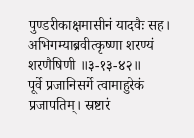पुण्डरीकाक्षमासीनं यादवैः सह। अभिगम्याब्रवीत्कृष्णा शरण्यं शरणैषिणी ॥३-१३-४२॥
पूर्वे प्रजानिसर्गे त्वामाहुरेकं प्रजापतिम्। स्रष्टारं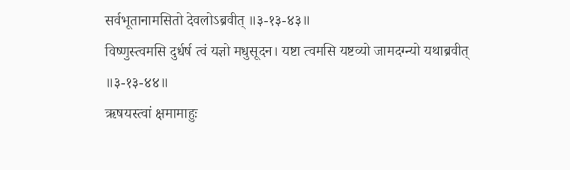सर्वभूतानामसितो देवलोऽब्रवीत् ॥३-१३-४३॥
विष्णुस्त्वमसि दुर्धर्ष त्वं यज्ञो मधुसूदन। यष्टा त्वमसि यष्टव्यो जामदग्न्यो यथाब्रवीत् ॥३-१३-४४॥
ऋषयस्त्वां क्षमामाहुः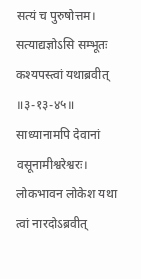सत्यं च पुरुषोत्तम। सत्याद्यज्ञोऽसि सम्भूतः कश्यपस्त्वां यथाब्रवीत् ॥३-१३-४५॥
साध्यानामपि देवानां वसूनामीश्वरेश्वरः। लोकभावन लोकेश यथा त्वां नारदोऽब्रवीत्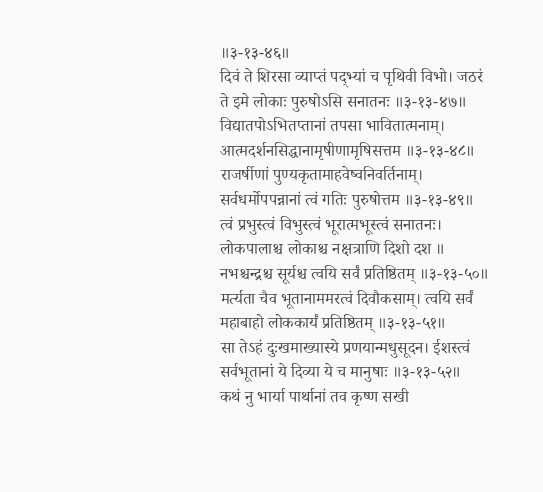॥३-१३-४६॥
दिवं ते शिरसा व्याप्तं पद्भ्यां च पृथिवी विभो। जठरं ते इमे लोकाः पुरुषोऽसि सनातनः ॥३-१३-४७॥
विद्यातपोऽभितप्तानां तपसा भावितात्मनाम्। आत्मदर्शनसिद्धानामृषीणामृषिसत्तम ॥३-१३-४८॥
राजर्षीणां पुण्यकृतामाहवेष्वनिवर्तिनाम्। सर्वधर्मोपपन्नानां त्वं गतिः पुरुषोत्तम ॥३-१३-४९॥
त्वं प्रभुस्त्वं विभुस्त्वं भूरात्मभूस्त्वं सनातनः। लोकपालाश्च लोकाश्च नक्षत्राणि दिशो दश ॥ नभश्चन्द्रश्च सूर्यश्च त्वयि सर्वं प्रतिष्ठितम् ॥३-१३-५०॥
मर्त्यता चैव भूतानाममरत्वं दिवौकसाम्। त्वयि सर्वं महाबाहो लोककार्यं प्रतिष्ठितम् ॥३-१३-५१॥
सा तेऽहं दुःखमाख्यास्ये प्रणयान्मधुसूदन। ईशस्त्वं सर्वभूतानां ये दिव्या ये च मानुषाः ॥३-१३-५२॥
कथं नु भार्या पार्थानां तव कृष्ण सखी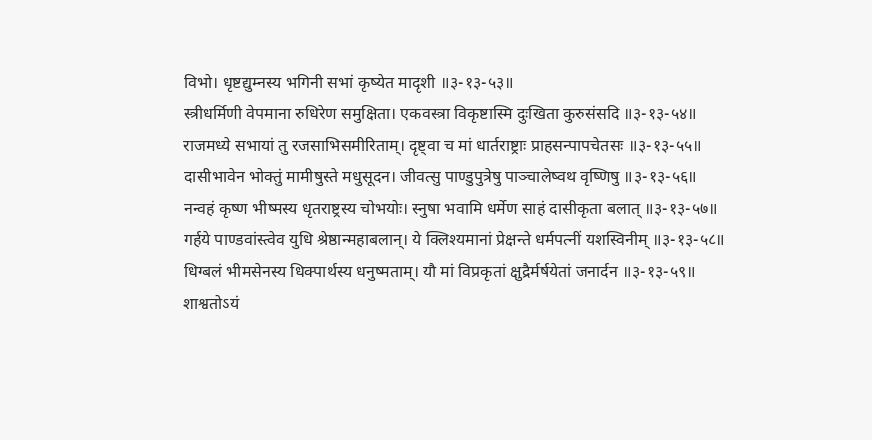विभो। धृष्टद्युम्नस्य भगिनी सभां कृष्येत मादृशी ॥३-१३-५३॥
स्त्रीधर्मिणी वेपमाना रुधिरेण समुक्षिता। एकवस्त्रा विकृष्टास्मि दुःखिता कुरुसंसदि ॥३-१३-५४॥
राजमध्ये सभायां तु रजसाभिसमीरिताम्। दृष्ट्वा च मां धार्तराष्ट्राः प्राहसन्पापचेतसः ॥३-१३-५५॥
दासीभावेन भोक्तुं मामीषुस्ते मधुसूदन। जीवत्सु पाण्डुपुत्रेषु पाञ्चालेष्वथ वृष्णिषु ॥३-१३-५६॥
नन्वहं कृष्ण भीष्मस्य धृतराष्ट्रस्य चोभयोः। स्नुषा भवामि धर्मेण साहं दासीकृता बलात् ॥३-१३-५७॥
गर्हये पाण्डवांस्त्वेव युधि श्रेष्ठान्महाबलान्। ये क्लिश्यमानां प्रेक्षन्ते धर्मपत्नीं यशस्विनीम् ॥३-१३-५८॥
धिग्बलं भीमसेनस्य धिक्पार्थस्य धनुष्मताम्। यौ मां विप्रकृतां क्षुद्रैर्मर्षयेतां जनार्दन ॥३-१३-५९॥
शाश्वतोऽयं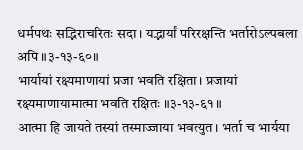धर्मपथः सद्भिराचरितः सदा। यद्भार्यां परिरक्षन्ति भर्तारोऽल्पबला अपि ॥३-१३-६०॥
भार्यायां रक्ष्यमाणायां प्रजा भवति रक्षिता। प्रजायां रक्ष्यमाणायामात्मा भवति रक्षितः ॥३-१३-६१॥
आत्मा हि जायते तस्यां तस्माज्जाया भवत्युत। भर्ता च भार्यया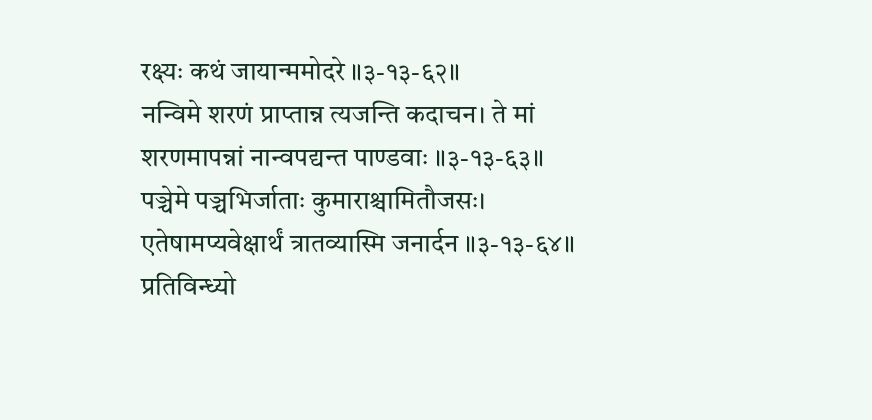रक्ष्यः कथं जायान्ममोदरे ॥३-१३-६२॥
नन्विमे शरणं प्राप्तान्न त्यजन्ति कदाचन। ते मां शरणमापन्नां नान्वपद्यन्त पाण्डवाः ॥३-१३-६३॥
पञ्चेमे पञ्चभिर्जाताः कुमाराश्चामितौजसः। एतेषामप्यवेक्षार्थं त्रातव्यास्मि जनार्दन ॥३-१३-६४॥
प्रतिविन्ध्यो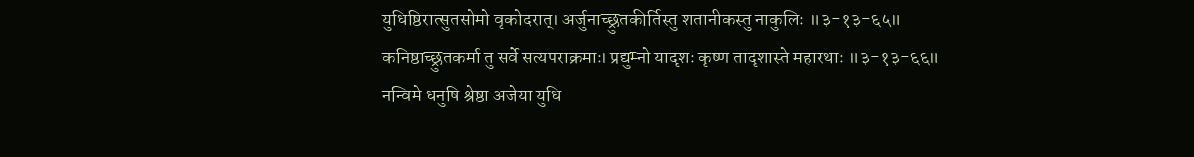युधिष्ठिरात्सुतसोमो वृकोदरात्। अर्जुनाच्छ्रुतकीर्तिस्तु शतानीकस्तु नाकुलिः ॥३-१३-६५॥
कनिष्ठाच्छ्रुतकर्मा तु सर्वे सत्यपराक्रमाः। प्रद्युम्नो यादृशः कृष्ण तादृशास्ते महारथाः ॥३-१३-६६॥
नन्विमे धनुषि श्रेष्ठा अजेया युधि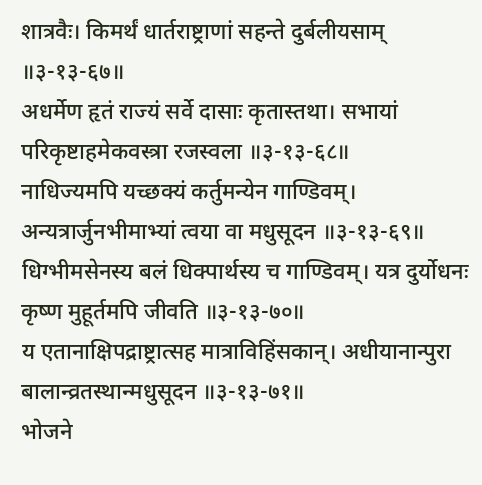शात्रवैः। किमर्थं धार्तराष्ट्राणां सहन्ते दुर्बलीयसाम् ॥३-१३-६७॥
अधर्मेण हृतं राज्यं सर्वे दासाः कृतास्तथा। सभायां परिकृष्टाहमेकवस्त्रा रजस्वला ॥३-१३-६८॥
नाधिज्यमपि यच्छक्यं कर्तुमन्येन गाण्डिवम्। अन्यत्रार्जुनभीमाभ्यां त्वया वा मधुसूदन ॥३-१३-६९॥
धिग्भीमसेनस्य बलं धिक्पार्थस्य च गाण्डिवम्। यत्र दुर्योधनः कृष्ण मुहूर्तमपि जीवति ॥३-१३-७०॥
य एतानाक्षिपद्राष्ट्रात्सह मात्राविहिंसकान्। अधीयानान्पुरा बालान्व्रतस्थान्मधुसूदन ॥३-१३-७१॥
भोजने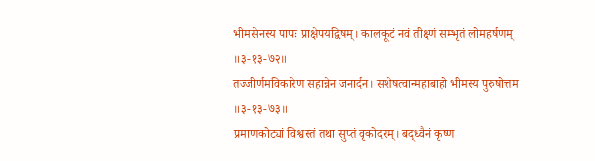भीमसेनस्य पापः प्राक्षेपयद्विषम्। कालकूटं नवं तीक्ष्णं सम्भृतं लोमहर्षणम् ॥३-१३-७२॥
तज्जीर्णमविकारेण सहान्नेन जनार्दन। सशेषत्वान्महाबाहो भीमस्य पुरुषोत्तम ॥३-१३-७३॥
प्रमाणकोट्यां विश्वस्तं तथा सुप्तं वृकोदरम्। बद्ध्वैनं कृष्ण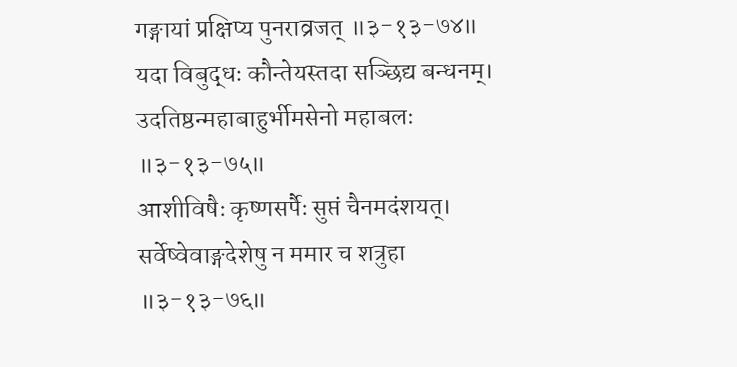गङ्गायां प्रक्षिप्य पुनराव्रजत् ॥३-१३-७४॥
यदा विबुद्धः कौन्तेयस्तदा सञ्छिद्य बन्धनम्। उदतिष्ठन्महाबाहुर्भीमसेनो महाबलः ॥३-१३-७५॥
आशीविषैः कृष्णसर्पैः सुप्तं चैनमदंशयत्। सर्वेष्वेवाङ्गदेशेषु न ममार च शत्रुहा ॥३-१३-७६॥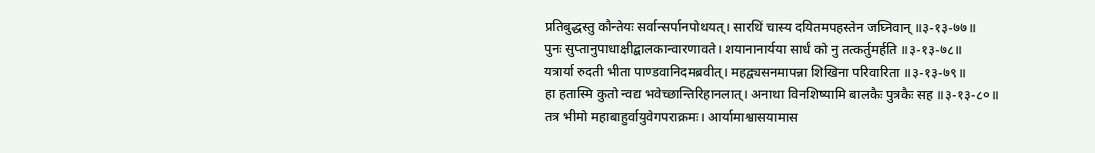प्रतिबुद्धस्तु कौन्तेयः सर्वान्सर्पानपोथयत्। सारथिं चास्य दयितमपहस्तेन जघ्निवान् ॥३-१३-७७॥
पुनः सुप्तानुपाधाक्षीद्बालकान्वारणावते। शयानानार्यया सार्धं को नु तत्कर्तुमर्हति ॥३-१३-७८॥
यत्रार्या रुदती भीता पाण्डवानिदमब्रवीत्। महद्व्यसनमापन्ना शिखिना परिवारिता ॥३-१३-७९॥
हा हतास्मि कुतो न्वद्य भवेच्छान्तिरिहानलात्। अनाथा विनशिष्यामि बालकैः पुत्रकैः सह ॥३-१३-८०॥
तत्र भीमो महाबाहुर्वायुवेगपराक्रमः। आर्यामाश्वासयामास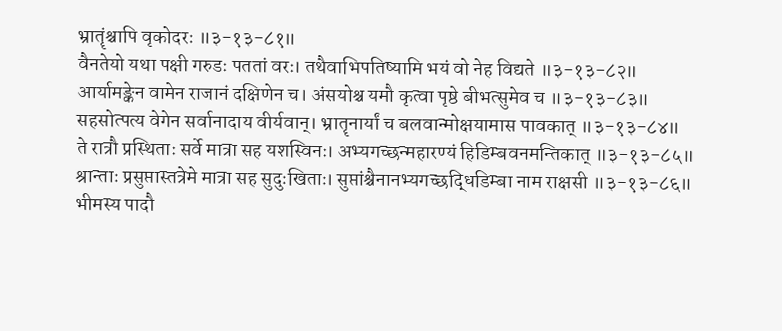भ्रातॄंश्चापि वृकोदरः ॥३-१३-८१॥
वैनतेयो यथा पक्षी गरुडः पततां वरः। तथैवाभिपतिष्यामि भयं वो नेह विद्यते ॥३-१३-८२॥
आर्यामङ्केन वामेन राजानं दक्षिणेन च। अंसयोश्च यमौ कृत्वा पृष्ठे बीभत्सुमेव च ॥३-१३-८३॥
सहसोत्पत्य वेगेन सर्वानादाय वीर्यवान्। भ्रातॄनार्यां च बलवान्मोक्षयामास पावकात् ॥३-१३-८४॥
ते रात्रौ प्रस्थिताः सर्वे मात्रा सह यशस्विनः। अभ्यगच्छन्महारण्यं हिडिम्बवनमन्तिकात् ॥३-१३-८५॥
श्रान्ताः प्रसुप्तास्तत्रेमे मात्रा सह सुदुःखिताः। सुप्तांश्चैनानभ्यगच्छद्धिडिम्बा नाम राक्षसी ॥३-१३-८६॥
भीमस्य पादौ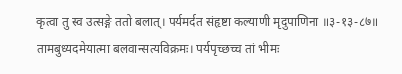कृत्वा तु स्व उत्सङ्गे ततो बलात्। पर्यमर्दत संहृष्टा कल्याणी मृदुपाणिना ॥३-१३-८७॥
तामबुध्यदमेयात्मा बलवान्सत्यविक्रमः। पर्यपृच्छच्च तां भीमः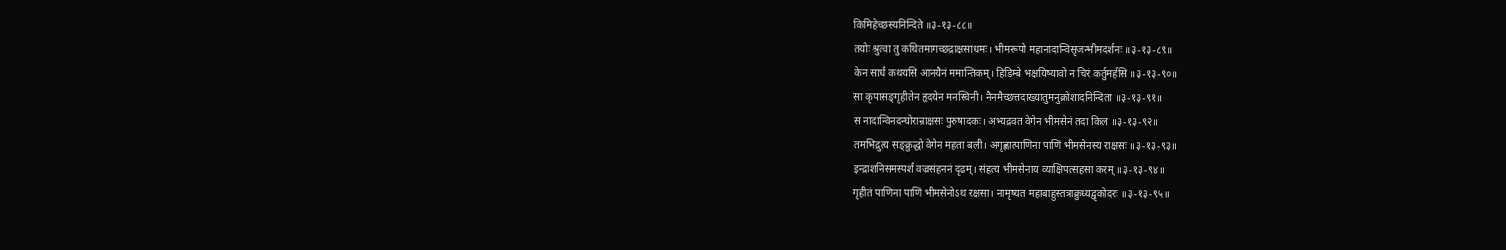किमिहेच्छस्यनिन्दिते ॥३-१३-८८॥
तयोः श्रुत्वा तु कथितमागच्छद्राक्षसाधमः। भीमरूपो महानादान्विसृजन्भीमदर्शनः ॥३-१३-८९॥
केन सार्धं कथयसि आनयैनं ममान्तिकम्। हिडिम्बे भक्षयिष्यावो न चिरं कर्तुमर्हसि ॥३-१३-९०॥
सा कृपासङ्गृहीतेन हृदयेन मनस्विनी। नैनमैच्छत्तदाख्यातुमनुक्रोशादनिन्दिता ॥३-१३-९१॥
स नादान्विनदन्घोरान्राक्षसः पुरुषादकः। अभ्यद्रवत वेगेन भीमसेनं तदा किल ॥३-१३-९२॥
तमभिद्रुत्य सङ्क्रुद्धो वेगेन महता बली। अगृह्णात्पाणिना पाणिं भीमसेनस्य राक्षसः ॥३-१३-९३॥
इन्द्राशनिसमस्पर्शं वज्रसंहननं दृढम्। संहत्य भीमसेनाय व्याक्षिपत्सहसा करम् ॥३-१३-९४॥
गृहीतं पाणिना पाणिं भीमसेनोऽथ रक्षसा। नामृष्यत महाबाहुस्तत्राक्रुध्यद्वृकोदरः ॥३-१३-९५॥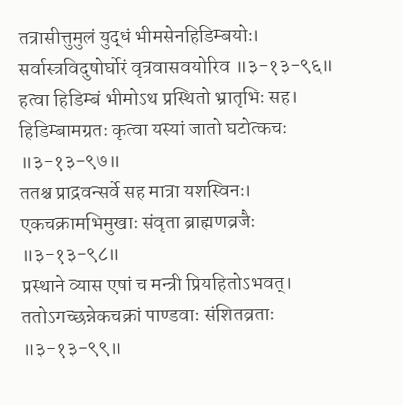तत्रासीत्तुमुलं युद्धं भीमसेनहिडिम्बयोः। सर्वास्त्रविदुषोर्घोरं वृत्रवासवयोरिव ॥३-१३-९६॥
हत्वा हिडिम्बं भीमोऽथ प्रस्थितो भ्रातृभिः सह। हिडिम्बामग्रतः कृत्वा यस्यां जातो घटोत्कचः ॥३-१३-९७॥
ततश्च प्राद्रवन्सर्वे सह मात्रा यशस्विनः। एकचक्रामभिमुखाः संवृता ब्राह्मणव्रजैः ॥३-१३-९८॥
प्रस्थाने व्यास एषां च मन्त्री प्रियहितोऽभवत्। ततोऽगच्छन्नेकचक्रां पाण्डवाः संशितव्रताः ॥३-१३-९९॥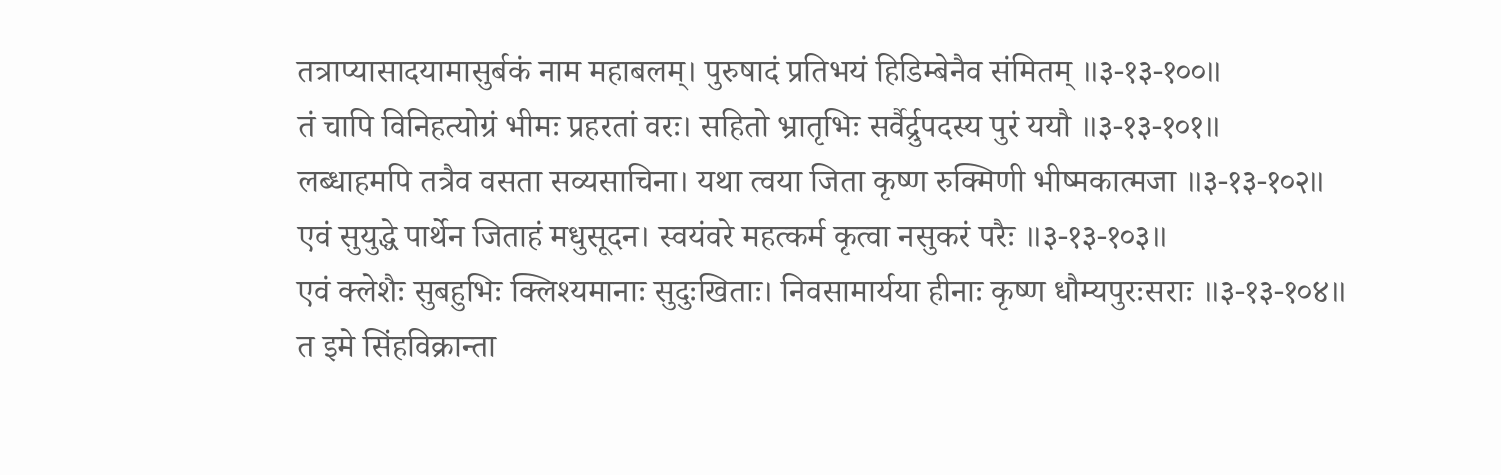तत्राप्यासादयामासुर्बकं नाम महाबलम्। पुरुषादं प्रतिभयं हिडिम्बेनैव संमितम् ॥३-१३-१००॥
तं चापि विनिहत्योग्रं भीमः प्रहरतां वरः। सहितो भ्रातृभिः सर्वैर्द्रुपदस्य पुरं ययौ ॥३-१३-१०१॥
लब्धाहमपि तत्रैव वसता सव्यसाचिना। यथा त्वया जिता कृष्ण रुक्मिणी भीष्मकात्मजा ॥३-१३-१०२॥
एवं सुयुद्धे पार्थेन जिताहं मधुसूदन। स्वयंवरे महत्कर्म कृत्वा नसुकरं परैः ॥३-१३-१०३॥
एवं क्लेशैः सुबहुभिः क्लिश्यमानाः सुदुःखिताः। निवसामार्यया हीनाः कृष्ण धौम्यपुरःसराः ॥३-१३-१०४॥
त इमे सिंहविक्रान्ता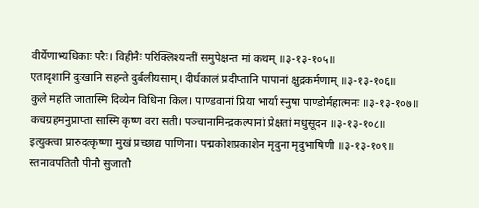वीर्येणाभ्यधिकाः परैः। विहीनैः परिक्लिश्यन्तीं समुपेक्षन्त मां कथम् ॥३-१३-१०५॥
एतादृशानि दुःखानि सहन्ते दुर्बलीयसाम्। दीर्घकालं प्रदीप्तानि पापानां क्षुद्रकर्मणाम् ॥३-१३-१०६॥
कुले महति जातास्मि दिव्येन विधिना किल। पाण्डवानां प्रिया भार्या स्नुषा पाण्डोर्महात्मनः ॥३-१३-१०७॥
कचग्रहमनुप्राप्ता सास्मि कृष्ण वरा सती। पञ्चानामिन्द्रकल्पानां प्रेक्षतां मधुसूदन ॥३-१३-१०८॥
इत्युक्त्वा प्रारुदत्कृष्णा मुखं प्रच्छाद्य पाणिना। पद्मकोशप्रकाशेन मृदुना मृदुभाषिणी ॥३-१३-१०९॥
स्तनावपतितौ पीनौ सुजातौ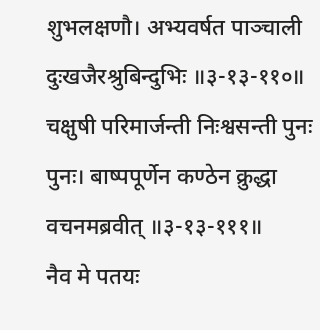शुभलक्षणौ। अभ्यवर्षत पाञ्चाली दुःखजैरश्रुबिन्दुभिः ॥३-१३-११०॥
चक्षुषी परिमार्जन्ती निःश्वसन्ती पुनः पुनः। बाष्पपूर्णेन कण्ठेन क्रुद्धा वचनमब्रवीत् ॥३-१३-१११॥
नैव मे पतयः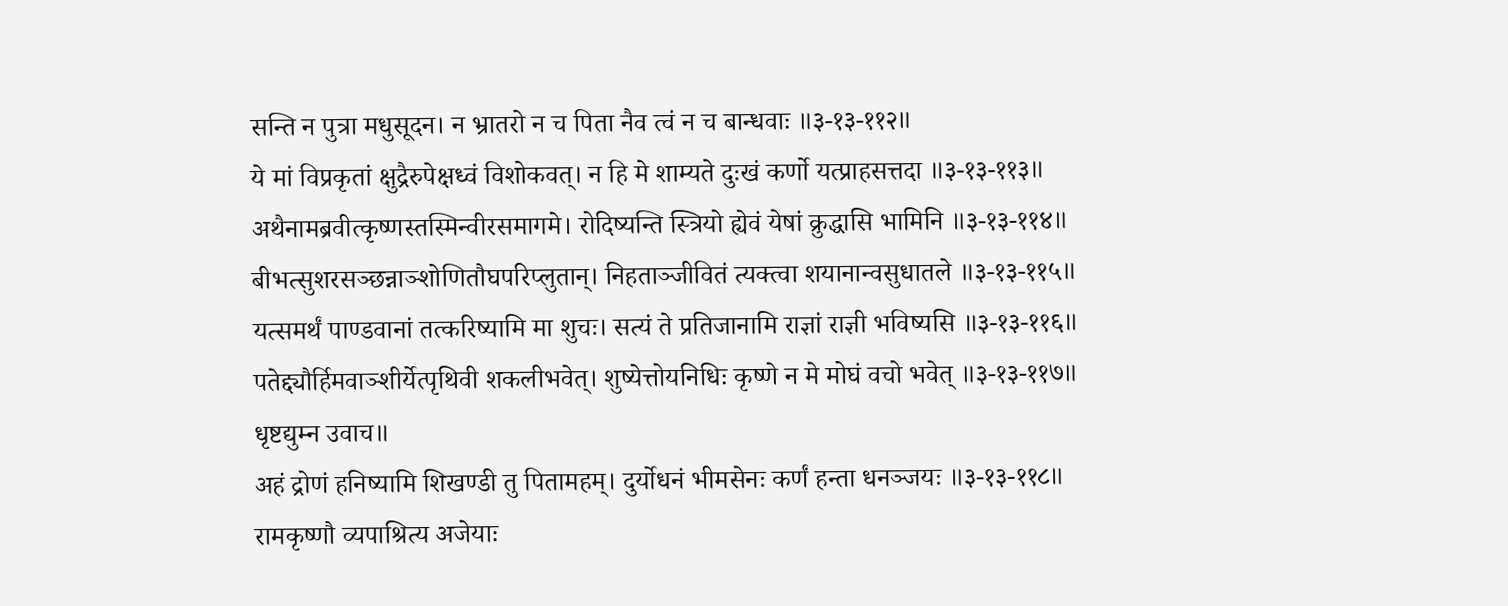सन्ति न पुत्रा मधुसूदन। न भ्रातरो न च पिता नैव त्वं न च बान्धवाः ॥३-१३-११२॥
ये मां विप्रकृतां क्षुद्रैरुपेक्षध्वं विशोकवत्। न हि मे शाम्यते दुःखं कर्णो यत्प्राहसत्तदा ॥३-१३-११३॥
अथैनामब्रवीत्कृष्णस्तस्मिन्वीरसमागमे। रोदिष्यन्ति स्त्रियो ह्येवं येषां क्रुद्धासि भामिनि ॥३-१३-११४॥
बीभत्सुशरसञ्छन्नाञ्शोणितौघपरिप्लुतान्। निहताञ्जीवितं त्यक्त्वा शयानान्वसुधातले ॥३-१३-११५॥
यत्समर्थं पाण्डवानां तत्करिष्यामि मा शुचः। सत्यं ते प्रतिजानामि राज्ञां राज्ञी भविष्यसि ॥३-१३-११६॥
पतेद्द्यौर्हिमवाञ्शीर्येत्पृथिवी शकलीभवेत्। शुष्येत्तोयनिधिः कृष्णे न मे मोघं वचो भवेत् ॥३-१३-११७॥
धृष्टद्युम्न उवाच॥
अहं द्रोणं हनिष्यामि शिखण्डी तु पितामहम्। दुर्योधनं भीमसेनः कर्णं हन्ता धनञ्जयः ॥३-१३-११८॥
रामकृष्णौ व्यपाश्रित्य अजेयाः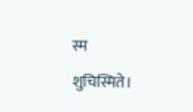स्म शुचिस्मिते।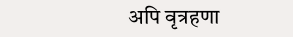अपि वृत्रहणा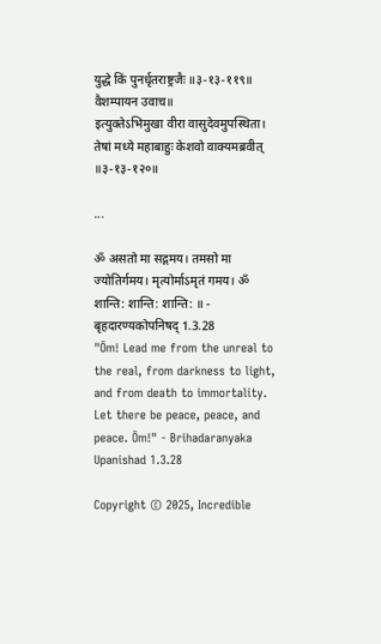युद्धे किं पुनर्धृतराष्ट्रजैः ॥३-१३-११९॥
वैशम्पायन उवाच॥
इत्युक्तेऽभिमुखा वीरा वासुदेवमुपस्थिता। तेषां मध्ये महाबाहुः केशवो वाक्यमब्रवीत् ॥३-१३-१२०॥

...

ॐ असतो मा सद्गमय। तमसो मा ज्योतिर्गमय। मृत्योर्माऽमृतं गमय। ॐ शान्ति: शान्ति: शान्ति: ॥ - बृहदारण्यकोपनिषद् 1.3.28
"Ōm! Lead me from the unreal to the real, from darkness to light, and from death to immortality. Let there be peace, peace, and peace. Ōm!" - Brihadaranyaka Upanishad 1.3.28

Copyright © 2025, Incredible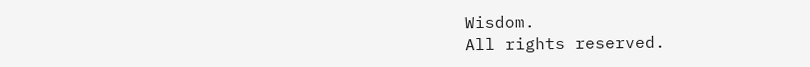Wisdom.
All rights reserved.